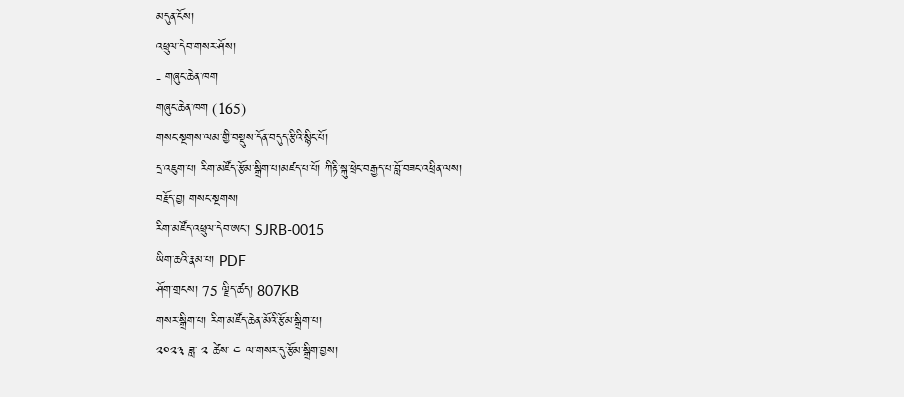མདུན་ངོས།
འཕྲུལ་དེབ་གསར་ཤོས།
- གཞུང་ཆེན་ཁག
གཞུང་ཆེན་ཁག (165)
གསང་སྔགས་ལམ་གྱི་བསྡུས་དོན་བདུད་རྩིའི་སྙིང་པོ།
དྲ་འཇུག་པ། རིག་མཛོད་རྩོམ་སྒྲིག་པ།མཛད་པ་པོ། ཀིརྟི་སྐུ་ཕྲེང་བརྒྱད་པ་བློ་བཟང་འཕྲིན་ལས།
བརྗོད་བྱ། གསང་སྔགས།
རིག་མཛོད་འཕྲུལ་དེབ་ཨང་། SJRB-0015
ཡིག་ཆའི་རྣམ་པ། PDF
ཤོག་གྲངས། 75 ལྗིད་ཚད། 807KB
གསར་སྒྲིག་པ། རིག་མཛོད་ཆེན་མོའི་རྩོམ་སྒྲིག་པ།
༢༠༢༣ ཟླ་ ༢ ཚེས་ ༤ ལ་གསར་དུ་རྩོམ་སྒྲིག་བྱས།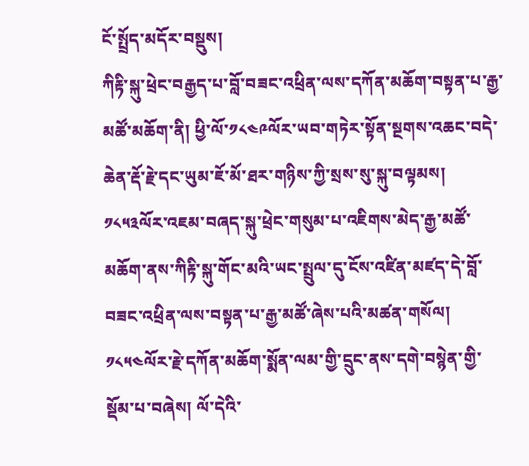ངོ་སྤྲོད་མདོར་བསྡུས།
ཀིརྟི་སྐུ་ཕྲེང་བརྒྱད་པ་བློ་བཟང་འཕྲིན་ལས་དཀོན་མཆོག་བསྟན་པ་རྒྱ་མཚོ་མཆོག་ནི། ཕྱི་ལོ་༡༨༤༩ལོར་ཡབ་གཏེར་སྟོན་སྔགས་འཆང་བདེ་ཆེན་རྡོ་རྗེ་དང་ཡུམ་ཇོ་མོ་ཐར་གཉིས་ཀྱི་སྲས་སུ་སྐུ་བལྟམས། ༡༨༥༣ལོར་འཇམ་བཞད་སྐུ་ཕྲེང་གསུམ་པ་འཇིགས་མེད་རྒྱ་མཚོ་མཆོག་ནས་ཀིརྟི་སྐུ་གོང་མའི་ཡང་སྤྲུལ་དུ་ངོས་འཛིན་མཛད་དེ་བློ་བཟང་འཕྲིན་ལས་བསྟན་པ་རྒྱ་མཚོ་ཞེས་པའི་མཚན་གསོལ། ༡༨༥༤ལོར་རྗེ་དཀོན་མཆོག་སྨོན་ལམ་གྱི་དྲུང་ནས་དགེ་བསྙེན་གྱི་སྡོམ་པ་བཞེས། ལོ་དེའི་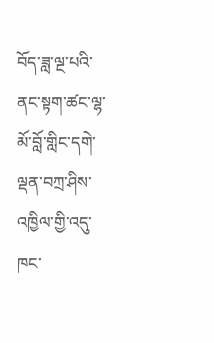བོད་ཟླ་ལྔ་པའི་ནང་སྟག་ཚང་ལྷ་མོ་བློ་གླིང་དགེ་ལྡན་བཀྲ་ཤིས་འཁྱིལ་གྱི་འདུ་ཁང་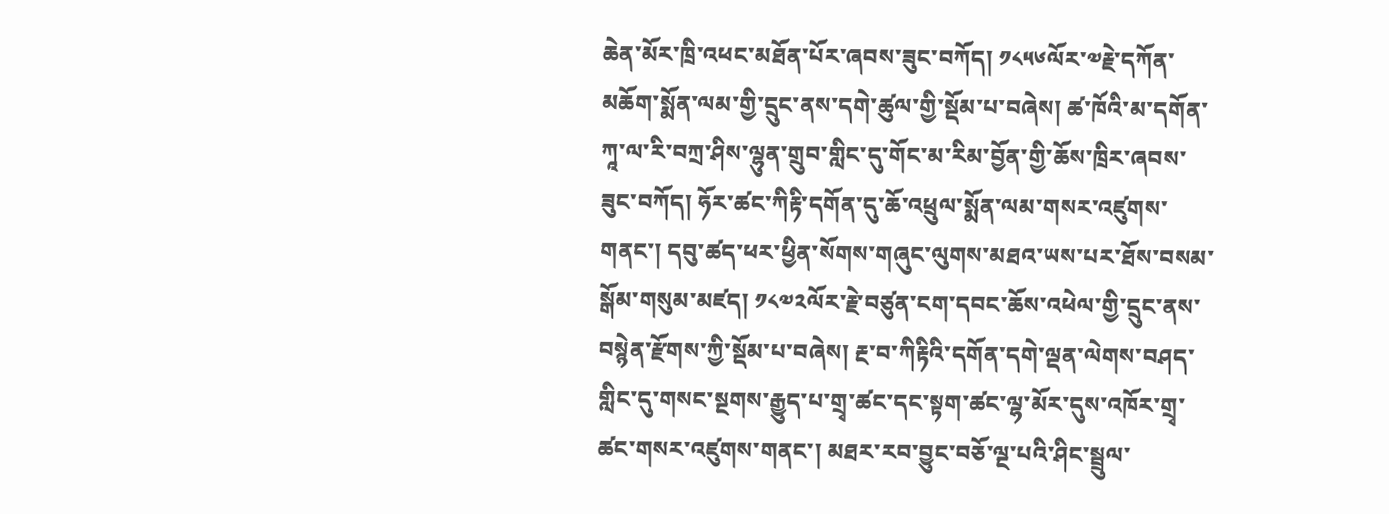ཆེན་མོར་ཁྲི་འཕང་མཐོན་པོར་ཞབས་ཟུང་བཀོད། ༡༨༥༦ལོར་༧རྗེ་དཀོན་མཆོག་སྨོན་ལམ་གྱི་དྲུང་ནས་དགེ་ཚུལ་གྱི་སྡོམ་པ་བཞེས། ཚ་ཁོའི་མ་དགོན་ཀཱ་ལ་རི་བཀྲ་ཤིས་ལྷུན་གྲུབ་གླིང་དུ་གོང་མ་རིམ་བྱོན་གྱི་ཆོས་ཁྲིར་ཞབས་ཟུང་བཀོད། ཧོར་ཚང་ཀིརྟི་དགོན་དུ་ཆོ་འཕྲུལ་སྨོན་ལམ་གསར་འཛུགས་གནང་། དབུ་ཚད་ཕར་ཕྱིན་སོགས་གཞུང་ལུགས་མཐའ་ཡས་པར་ཐོས་བསམ་སྒོམ་གསུམ་མཛད། ༡༨༧༢ལོར་རྗེ་བཙུན་ངག་དབང་ཆོས་འཕེལ་གྱི་དྲུང་ནས་བསྙེན་རྫོགས་ཀྱི་སྡོམ་པ་བཞེས། རྔ་བ་ཀིརྟིའི་དགོན་དགེ་ལྡན་ལེགས་བཤད་གླིང་དུ་གསང་སྔགས་རྒྱུད་པ་གྲྭ་ཚང་དང་སྟག་ཚང་ལྷ་མོར་དུས་འཁོར་གྲྭ་ཚང་གསར་འཛུགས་གནང་། མཐར་རབ་བྱུང་བཅོ་ལྔ་པའི་ཤིང་སྦྲུལ་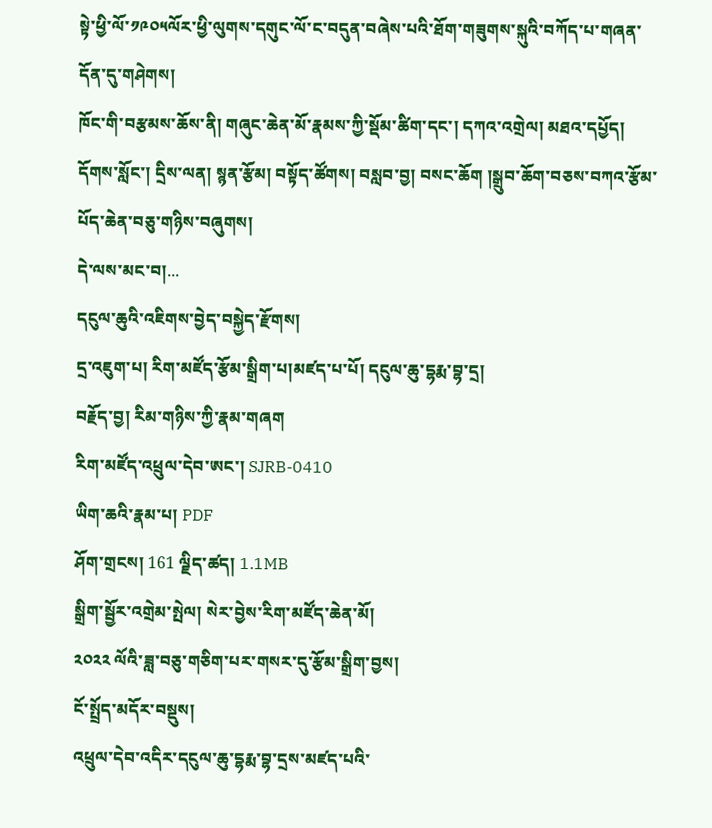སྟེ་ཕྱི་ལོ་༡༩༠༥ལོར་ཕྱི་ལུགས་དགུང་ལོ་ང་བདུན་བཞེས་པའི་ཐོག་གཟུགས་སྐུའི་བཀོད་པ་གཞན་དོན་དུ་གཤེགས།
ཁོང་གི་བརྩམས་ཆོས་ནི། གཞུང་ཆེན་མོ་རྣམས་ཀྱི་སྡོམ་ཚིག་དང་། དཀའ་འགྲེལ། མཐའ་དཔྱོད། དོགས་སློང་། དྲིས་ལན། སྙན་རྩོམ། བསྟོད་ཚོགས། བསླབ་བྱ། བསང་ཆོག །སྒྲུབ་ཆོག་བཅས་བཀའ་རྩོམ་པོད་ཆེན་བཅུ་གཉིས་བཞུགས།
དེ་ལས་མང་བ།...
དངུལ་ཆུའི་འཇིགས་བྱེད་བསྐྱེད་རྫོགས།
དྲ་འཇུག་པ། རིག་མཛོད་རྩོམ་སྒྲིག་པ།མཛད་པ་པོ། དངུལ་ཆུ་དྷརྨ་བྷ་དྲ།
བརྗོད་བྱ། རིམ་གཉིས་ཀྱི་རྣམ་གཞག
རིག་མཛོད་འཕྲུལ་དེབ་ཨང་། SJRB-0410
ཡིག་ཆའི་རྣམ་པ། PDF
ཤོག་གྲངས། 161 ལྗིད་ཚད། 1.1MB
སྒྲིག་སྦྱོར་འགྲེམ་སྤེལ། སེར་བྱེས་རིག་མཛོད་ཆེན་མོ།
༢༠༢༢ ལོའི་ཟླ་བཅུ་གཅིག་པར་གསར་དུ་རྩོམ་སྒྲིག་བྱས།
ངོ་སྤྲོད་མདོར་བསྡུས།
འཕྲུལ་དེབ་འདིར་དངུལ་ཆུ་དྷརྨ་བྷ་དྲས་མཛད་པའི་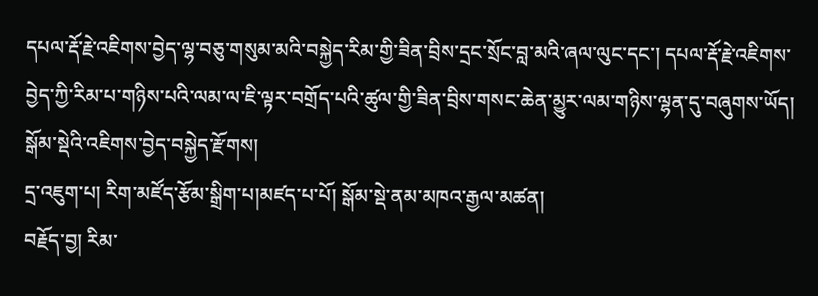དཔལ་རྡོ་རྗེ་འཇིགས་བྱེད་ལྷ་བཅུ་གསུམ་མའི་བསྐྱེད་རིམ་གྱི་ཟིན་བྲིས་དྲང་སྲོང་བླ་མའི་ཞལ་ལུང་དང་། དཔལ་རྡོ་རྗེ་འཇིགས་བྱེད་ཀྱི་རིམ་པ་གཉིས་པའི་ལམ་ལ་ཇི་ལྟར་བགྲོད་པའི་ཚུལ་གྱི་ཟིན་བྲིས་གསང་ཆེན་མྱུར་ལམ་གཉིས་ལྷན་དུ་བཞུགས་ཡོད།
སྒོམ་སྡེའི་འཇིགས་བྱེད་བསྐྱེད་རྫོགས།
དྲ་འཇུག་པ། རིག་མཛོད་རྩོམ་སྒྲིག་པ།མཛད་པ་པོ། སྒོམ་སྡེ་ནམ་མཁའ་རྒྱལ་མཚན།
བརྗོད་བྱ། རིམ་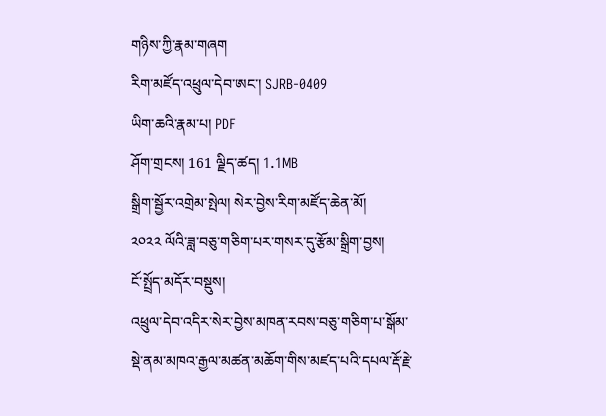གཉིས་ཀྱི་རྣམ་གཞག
རིག་མཛོད་འཕྲུལ་དེབ་ཨང་། SJRB-0409
ཡིག་ཆའི་རྣམ་པ། PDF
ཤོག་གྲངས། 161 ལྗིད་ཚད། 1.1MB
སྒྲིག་སྦྱོར་འགྲེམ་སྤེལ། སེར་བྱེས་རིག་མཛོད་ཆེན་མོ།
༢༠༢༢ ལོའི་ཟླ་བཅུ་གཅིག་པར་གསར་དུ་རྩོམ་སྒྲིག་བྱས།
ངོ་སྤྲོད་མདོར་བསྡུས།
འཕྲུལ་དེབ་འདིར་སེར་བྱེས་མཁན་རབས་བཅུ་གཅིག་པ་སྒོམ་སྡེ་ནམ་མཁའ་རྒྱལ་མཚན་མཆོག་གིས་མཛད་པའི་དཔལ་རྡོ་རྗེ་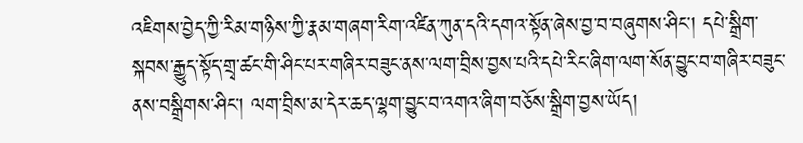འཇིགས་བྱེད་ཀྱི་རིམ་གཉིས་ཀྱི་རྣམ་གཞག་རིག་འཛིན་ཀུན་དའི་དགའ་སྟོན་ཞེས་བྱ་བ་བཞུགས་ཤིང་། དཔེ་སྒྲིག་སྐབས་རྒྱུད་སྟོད་གྲྭ་ཚང་གི་ཤིང་པར་གཞིར་བཟུང་ནས་ལག་བྲིས་བྱས་པའི་དཔེ་རིང་ཞིག་ལག་སོན་བྱུང་བ་གཞིར་བཟུང་ནས་བསྒྲིགས་ཤིང་། ལག་བྲིས་མ་དེར་ཆད་ལྷག་བྱུང་བ་འགའ་ཞིག་བཅོས་སྒྲིག་བྱས་ཡོད།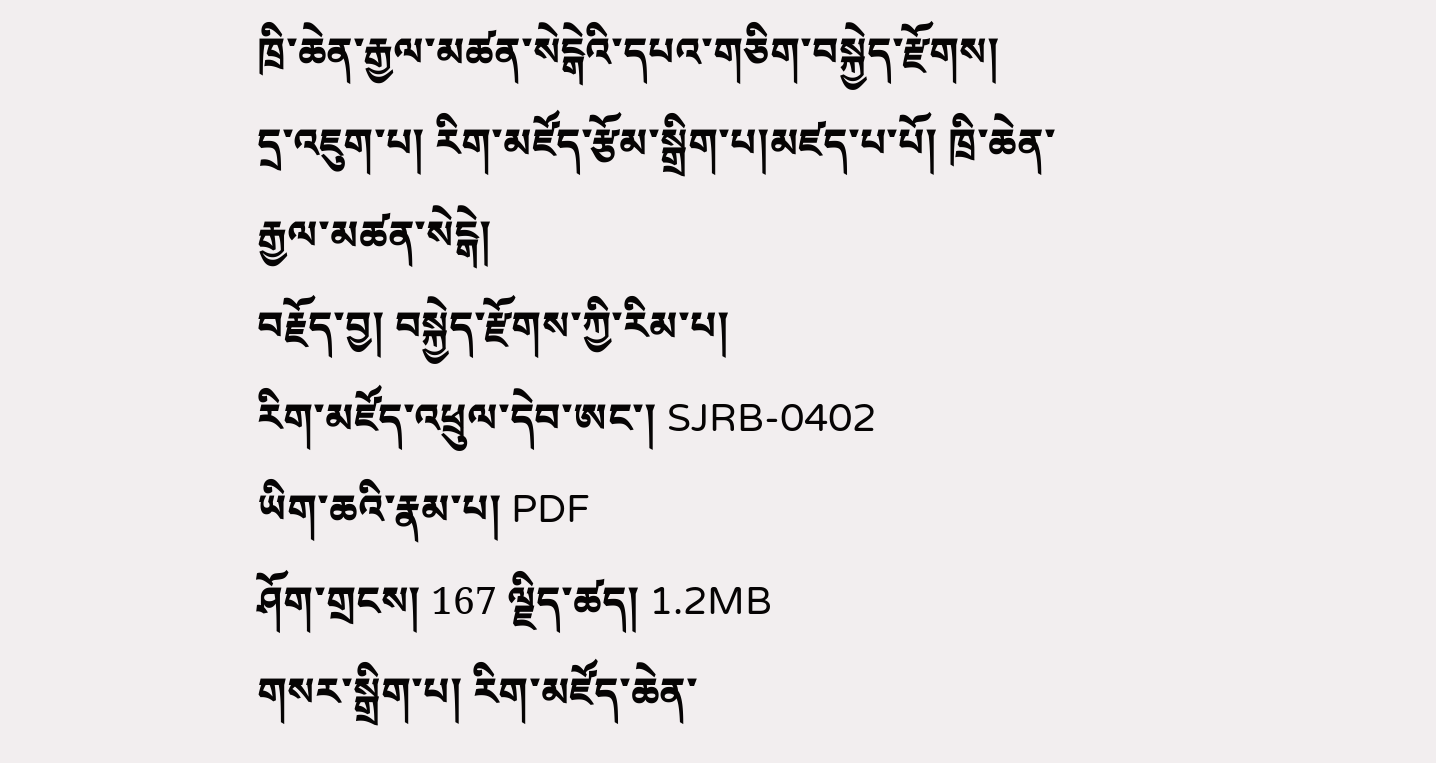ཁྲི་ཆེན་རྒྱལ་མཚན་སེངྒེའི་དཔའ་གཅིག་བསྐྱེད་རྫོགས།
དྲ་འཇུག་པ། རིག་མཛོད་རྩོམ་སྒྲིག་པ།མཛད་པ་པོ། ཁྲི་ཆེན་རྒྱལ་མཚན་སེངྒེ།
བརྗོད་བྱ། བསྐྱེད་རྫོགས་ཀྱི་རིམ་པ།
རིག་མཛོད་འཕྲུལ་དེབ་ཨང་། SJRB-0402
ཡིག་ཆའི་རྣམ་པ། PDF
ཤོག་གྲངས། 167 ལྗིད་ཚད། 1.2MB
གསར་སྒྲིག་པ། རིག་མཛོད་ཆེན་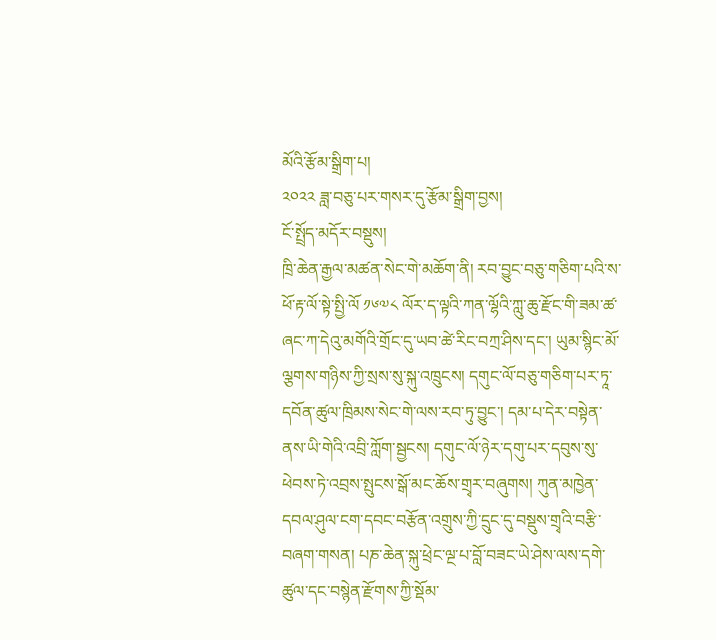མོའི་རྩོམ་སྒྲིག་པ།
༢༠༢༢ ཟླ་བཅུ་པར་གསར་དུ་རྩོམ་སྒྲིག་བྱས།
ངོ་སྤྲོད་མདོར་བསྡུས།
ཁྲི་ཆེན་རྒྱལ་མཚན་སེང་གེ་མཆོག་ནི། རབ་བྱུང་བཅུ་གཅིག་པའི་ས་ཕོ་རྟ་ལོ་སྟེ་སྤྱི་ལོ ༡༦༧༨ ལོར་ད་ལྟའི་ཀན་ལྷོའི་ཀླུ་ཆུ་རྫོང་གི་ཟམ་ཚ་ཞང་ཀ་དེའུ་མགོའི་གྲོང་དུ་ཡབ་ཚེ་རིང་བཀྲ་ཤིས་དང་། ཡུམ་སྙིང་མོ་ལྕགས་གཉིས་ཀྱི་སྲས་སུ་སྐུ་འཁྲུངས། དགུང་ལོ་བཅུ་གཅིག་པར་ཏཱ་དབོན་ཚུལ་ཁྲིམས་སེང་གེ་ལས་རབ་ཏུ་བྱུང་། དམ་པ་དེར་བསྟེན་ནས་ཡི་གེའི་འབྲི་ཀློག་སྦྱངས། དགུང་ལོ་ཉེར་དགུ་པར་དབུས་སུ་ཕེབས་ཏེ་འབྲས་སྤུངས་སྒོ་མང་ཆོས་གྲྭར་བཞུགས། ཀུན་མཁྱེན་དབལ་ཤུལ་ངག་དབང་བརྩོན་འགྲུས་ཀྱི་དྲུང་དུ་བསྡུས་གྲྭའི་བརྩི་བཞག་གསན། པཎ་ཆེན་སྐུ་ཕྲེང་ལྔ་པ་བློ་བཟང་ཡེ་ཤེས་ལས་དགེ་ཚུལ་དང་བསྙེན་རྫོགས་ཀྱི་སྡོམ་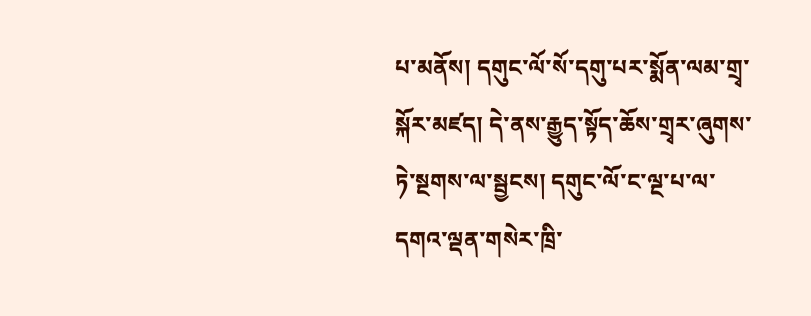པ་མནོས། དགུང་ལོ་སོ་དགུ་པར་སྨོན་ལམ་གྲྭ་སྐོར་མཛད། དེ་ནས་རྒྱུད་སྟོད་ཆོས་གྲྭར་ཞུགས་ཏེ་སྔགས་ལ་སྦྱངས། དགུང་ལོ་ང་ལྔ་པ་ལ་དགའ་ལྡན་གསེར་ཁྲི་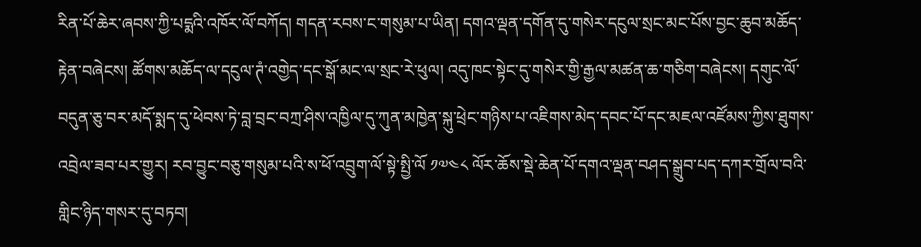རིན་པོ་ཆེར་ཞབས་ཀྱི་པདྨའི་འཁོར་ལོ་བཀོད། གདན་རབས་ང་གསུམ་པ་ཡིན། དགའ་ལྡན་དགོན་དུ་གསེར་དངུལ་སྲང་མང་པོས་བྱང་ཆུབ་མཆོད་རྟེན་བཞེངས། ཚོགས་མཆོད་ལ་དངུལ་ཊཾ་འགྱེད་དང་སྒོ་མང་ལ་སྲང་རེ་ཕུལ། འདུ་ཁང་སྟེང་དུ་གསེར་གྱི་རྒྱལ་མཚན་ཆ་གཅིག་བཞེངས། དགུང་ལོ་བདུན་ཅུ་བར་མདོ་སྨད་དུ་ཕེབས་ཏེ་བླ་བྲང་བཀྲ་ཤིས་འཁྱིལ་དུ་ཀུན་མཁྱེན་སྐུ་ཕྲེང་གཉིས་པ་འཇིགས་མེད་དབང་པོ་དང་མཇལ་འཛོམས་ཀྱིས་ཐུགས་འབྲེལ་ཟབ་པར་གྱུར། རབ་བྱུང་བཅུ་གསུམ་པའི་ས་ཕོ་འབྲུག་ལོ་སྟེ་སྤྱི་ལོ ༡༧༤༨ ལོར་ཆོས་སྡེ་ཆེན་པོ་དགའ་ལྡན་བཤད་སྒྲུབ་པད་དཀར་གྲོལ་བའི་གླིང་ཉིད་གསར་དུ་བཏབ།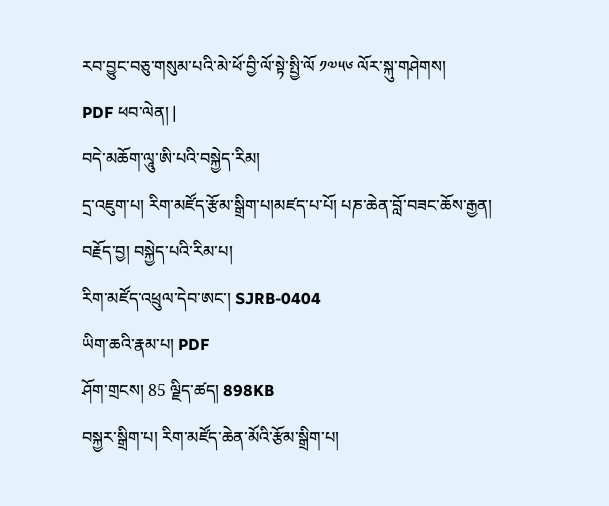རབ་བྱུང་བཅུ་གསུམ་པའི་མེ་ཕོ་བྱི་ལོ་སྟེ་སྤྱི་ལོ ༡༧༥༦ ལོར་སྐུ་གཤེགས།
PDF ཕབ་ལེན། |
བདེ་མཆོག་ལཱུ་ཨི་པའི་བསྐྱེད་རིམ།
དྲ་འཇུག་པ། རིག་མཛོད་རྩོམ་སྒྲིག་པ།མཛད་པ་པོ། པཎ་ཆེན་བློ་བཟང་ཆོས་རྒྱན།
བརྗོད་བྱ། བསྐྱེད་པའི་རིམ་པ།
རིག་མཛོད་འཕྲུལ་དེབ་ཨང་། SJRB-0404
ཡིག་ཆའི་རྣམ་པ། PDF
ཤོག་གྲངས། 85 ལྗིད་ཚད། 898KB
བསྐྱར་སྒྲིག་པ། རིག་མཛོད་ཆེན་མོའི་རྩོམ་སྒྲིག་པ།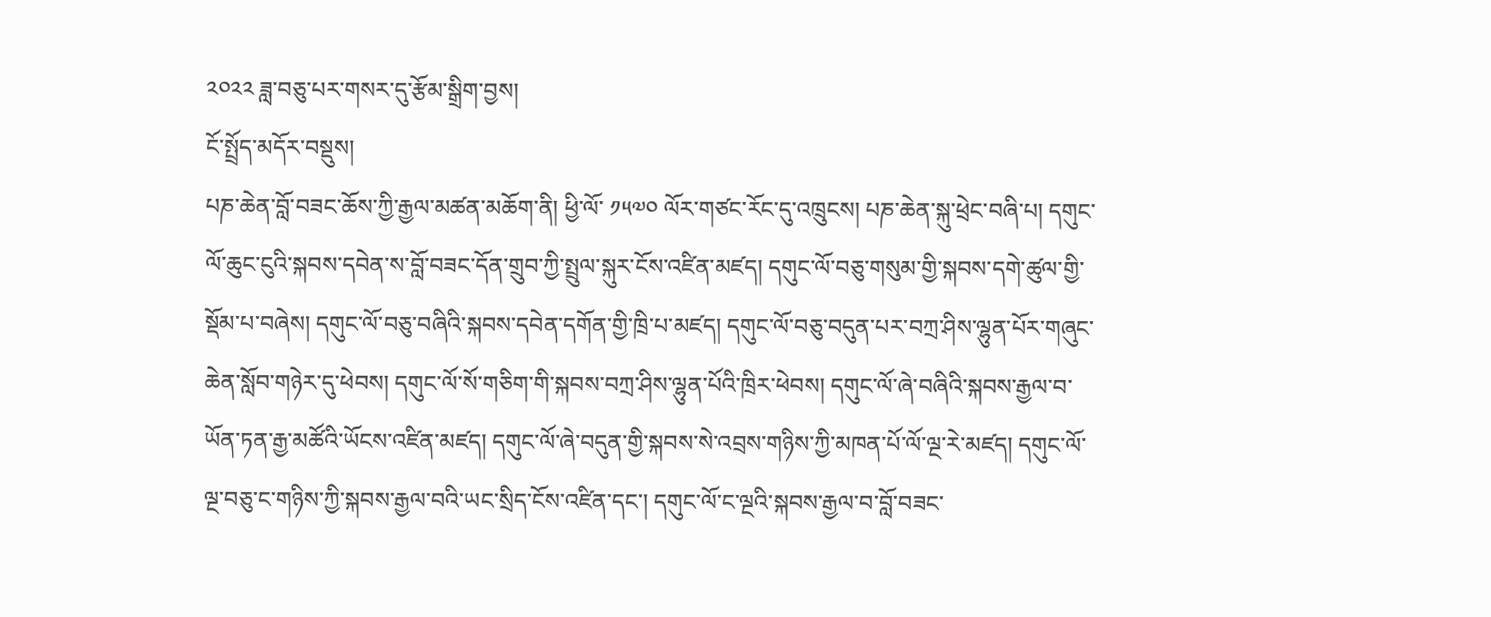༢༠༢༢ ཟླ་བཅུ་པར་གསར་དུ་རྩོམ་སྒྲིག་བྱས།
ངོ་སྤྲོད་མདོར་བསྡུས།
པཎ་ཆེན་བློ་བཟང་ཆོས་ཀྱི་རྒྱལ་མཚན་མཆོག་ནི། ཕྱི་ལོ་ ༡༥༧༠ ལོར་གཙང་རོང་དུ་འཁྲུངས། པཎ་ཆེན་སྐུ་ཕྲེང་བཞི་པ། དགུང་ལོ་ཆུང་ངུའི་སྐབས་དབེན་ས་བློ་བཟང་དོན་གྲུབ་ཀྱི་སྤྲུལ་སྐུར་ངོས་འཛིན་མཛད། དགུང་ལོ་བཅུ་གསུམ་གྱི་སྐབས་དགེ་ཚུལ་གྱི་སྡོམ་པ་བཞེས། དགུང་ལོ་བཅུ་བཞིའི་སྐབས་དབེན་དགོན་གྱི་ཁྲི་པ་མཛད། དགུང་ལོ་བཅུ་བདུན་པར་བཀྲ་ཤིས་ལྷུན་པོར་གཞུང་ཆེན་སློབ་གཉེར་དུ་ཕེབས། དགུང་ལོ་སོ་གཅིག་གི་སྐབས་བཀྲ་ཤིས་ལྷུན་པོའི་ཁྲིར་ཕེབས། དགུང་ལོ་ཞེ་བཞིའི་སྐབས་རྒྱལ་བ་ཡོན་ཏན་རྒྱ་མཚོའི་ཡོངས་འཛིན་མཛད། དགུང་ལོ་ཞེ་བདུན་གྱི་སྐབས་སེ་འབྲས་གཉིས་ཀྱི་མཁན་པོ་ལོ་ལྔ་རེ་མཛད། དགུང་ལོ་ལྔ་བཅུ་ང་གཉིས་ཀྱི་སྐབས་རྒྱལ་བའི་ཡང་སྲིད་ངོས་འཛིན་དང་། དགུང་ལོ་ང་ལྔའི་སྐབས་རྒྱལ་བ་བློ་བཟང་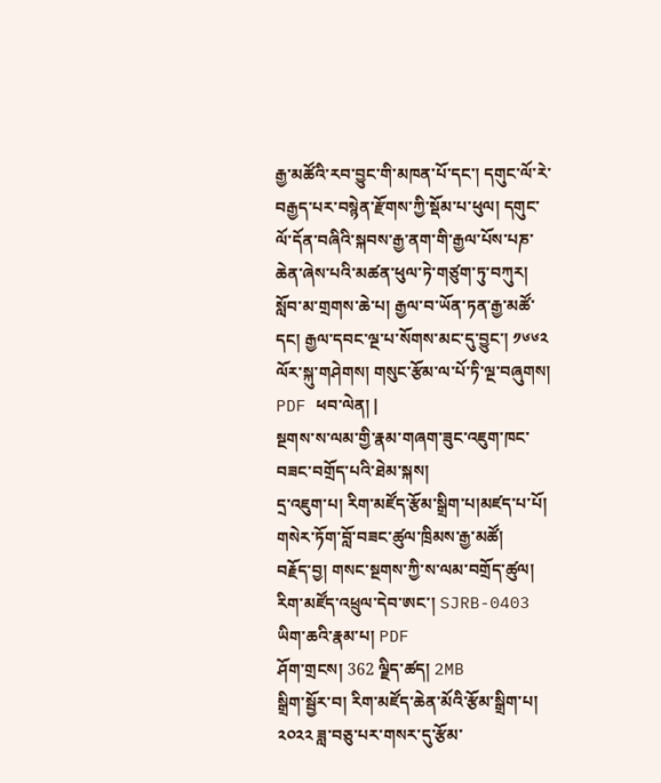རྒྱ་མཚོའི་རབ་བྱུང་གི་མཁན་པོ་དང་། དགུང་ལོ་རེ་བརྒྱད་པར་བསྙེན་རྫོགས་ཀྱི་སྡོམ་པ་ཕུལ། དགུང་ལོ་དོན་བཞིའི་སྐབས་རྒྱ་ནག་གི་རྒྱལ་པོས་པཎ་ཆེན་ཞེས་པའི་མཚན་ཕུལ་ཏེ་གཙུག་ཏུ་བཀུར། སློབ་མ་གྲགས་ཆེ་པ། རྒྱལ་བ་ཡོན་ཏན་རྒྱ་མཚོ་དང། རྒྱལ་དབང་ལྔ་པ་སོགས་མང་དུ་བྱུང་། ༡༦༦༢ ལོར་སྐུ་གཤེགས། གསུང་རྩོམ་ལ་པོ་ཏི་ལྔ་བཞུགས།
PDF ཕབ་ལེན། |
སྔགས་ས་ལམ་གྱི་རྣམ་གཞག་ཟུང་འཇུག་ཁང་བཟང་བགྲོད་པའི་ཐེམ་སྐས།
དྲ་འཇུག་པ། རིག་མཛོད་རྩོམ་སྒྲིག་པ།མཛད་པ་པོ། གསེར་ཏོག་བློ་བཟང་ཚུལ་ཁྲིམས་རྒྱ་མཚོ།
བརྗོད་བྱ། གསང་སྔགས་ཀྱི་ས་ལམ་བགྲོད་ཚུལ།
རིག་མཛོད་འཕྲུལ་དེབ་ཨང་། SJRB-0403
ཡིག་ཆའི་རྣམ་པ། PDF
ཤོག་གྲངས། 362 ལྗིད་ཚད། 2MB
སྒྲིག་སྦྱོར་བ། རིག་མཛོད་ཆེན་མོའི་རྩོམ་སྒྲིག་པ།
༢༠༢༢ ཟླ་བཅུ་པར་གསར་དུ་རྩོམ་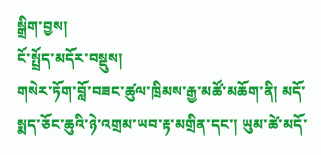སྒྲིག་བྱས།
ངོ་སྤྲོད་མདོར་བསྡུས།
གསེར་ཏོག་བློ་བཟང་ཚུལ་ཁྲིམས་རྒྱ་མཚོ་མཆོག་ནི། མདོ་སྨད་ཅོང་ཆུའི་ཉེ་འགྲམ་ཡབ་རྟ་མགྲིན་དང་། ཡུམ་ཚེ་མདོ་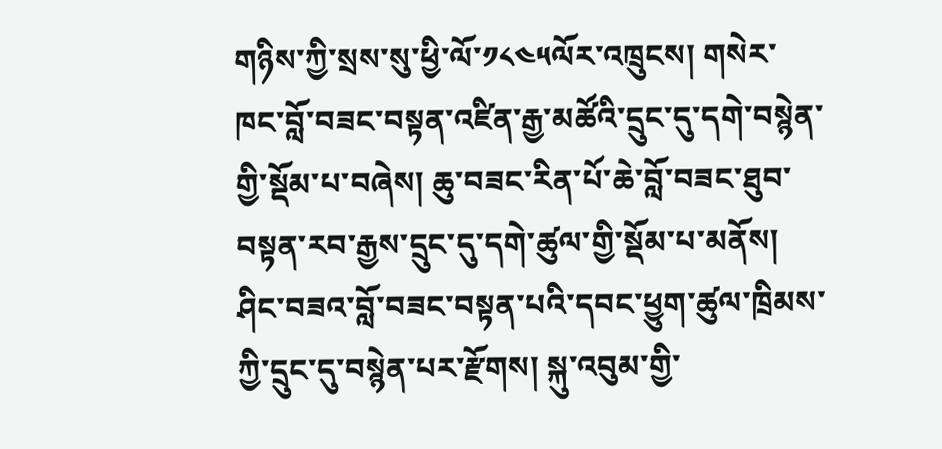གཉིས་ཀྱི་སྲས་སུ་ཕྱི་ལོ་༡༨༤༥ལོར་འཁྲུངས། གསེར་ཁང་བློ་བཟང་བསྟན་འཛིན་རྒྱ་མཚོའི་དྲུང་དུ་དགེ་བསྙེན་གྱི་སྡོམ་པ་བཞེས། ཆུ་བཟང་རིན་པོ་ཆེ་བློ་བཟང་ཐུབ་བསྟན་རབ་རྒྱས་དྲུང་དུ་དགེ་ཚུལ་གྱི་སྡོམ་པ་མནོས། ཤིང་བཟའ་བློ་བཟང་བསྟན་པའི་དབང་ཕྱུག་ཚུལ་ཁྲིམས་ཀྱི་དྲུང་དུ་བསྙེན་པར་རྫོགས། སྐུ་འབུམ་གྱི་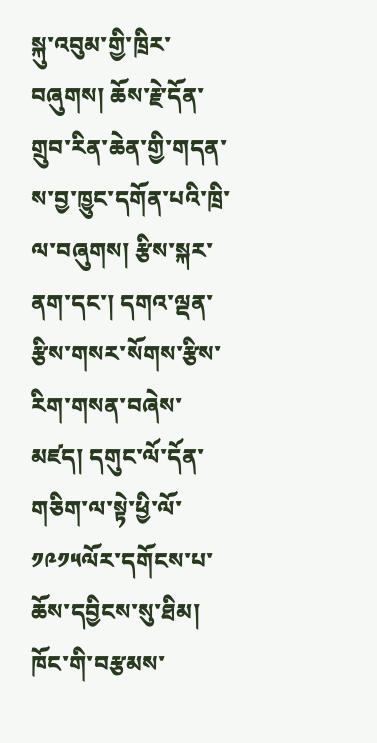སྐུ་འབུམ་གྱི་ཁྲིར་བཞུགས། ཆོས་རྗེ་དོན་གྲུབ་རིན་ཆེན་གྱི་གདན་ས་བྱ་ཁྱུང་དགོན་པའི་ཁྲི་ལ་བཞུགས། རྩིས་སྐར་ནག་དང་། དགའ་ལྡན་རྩིས་གསར་སོགས་རྩིས་རིག་གསན་བཞེས་མཛད། དགུང་ལོ་དོན་གཅིག་ལ་སྟེ་ཕྱི་ལོ་༡༩༡༥ལོར་དགོངས་པ་ཆོས་དབྱིངས་སུ་ཐིམ།
ཁོང་གི་བརྩམས་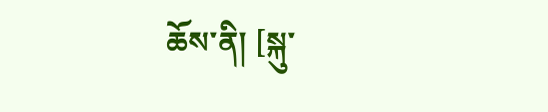ཆོས་ནི། [སྐུ་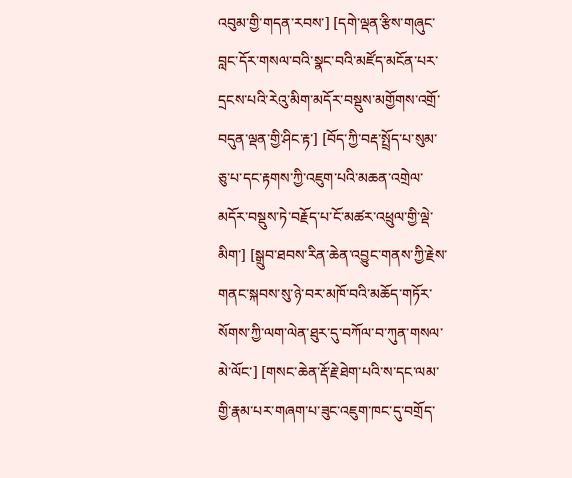འབུམ་གྱི་གདན་རབས་] [དགེ་ལྡན་རྩིས་གཞུང་བླང་དོར་གསལ་བའི་སྣང་བའི་མཛོད་མངོན་པར་དྲངས་པའི་རེའུ་མིག་མདོར་བསྡུས་མགྱོགས་འགྲོ་བདུན་ལྡན་གྱི་ཤིང་རྟ་] [བོད་ཀྱི་བརྡ་སྤྲོད་པ་སུམ་ཅུ་པ་དང་རྟགས་ཀྱི་འཇུག་པའི་མཆན་འགྲེལ་མདོར་བསྡུས་ཏེ་བརྗོད་པ་ངོ་མཚར་འཕྲུལ་གྱི་ལྡེ་མིག་] [སྒྲུབ་ཐབས་རིན་ཆེན་འབྱུང་གནས་ཀྱི་རྗེས་གནང་སྐབས་སུ་ཉེ་བར་མཁོ་བའི་མཆོད་གཏོར་སོགས་ཀྱི་ལག་ལེན་ཐུར་དུ་བཀོལ་བ་ཀུན་གསལ་མེ་ལོང་] [གསང་ཆེན་རྡོ་རྗེ་ཐེག་པའི་ས་དང་ལམ་གྱི་རྣམ་པར་གཞག་པ་ཟུང་འཇུག་ཁང་དུ་བགྲོད་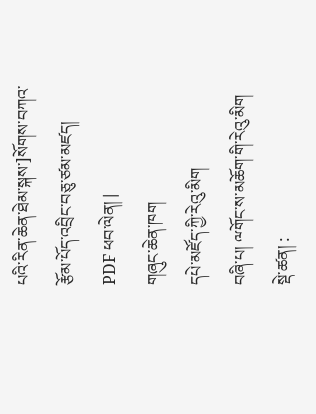པའི་རིན་ཆེན་ཐེམ་སྐས་]སོགས་བཀའ་རྩོམ་པོད་འབྲིང་བཅུ་ཙམ་མཛད།
PDF ཕབ་ལེན། |
གཞུང་ཆེན་ཁག
དཔེ་མཛོད་ཀྱི་རེའུ་མིག
བཞི་པ། ྋགོང་ས་མཆོག་གི་རེའུ་མིག
སྡེ་ཚན། :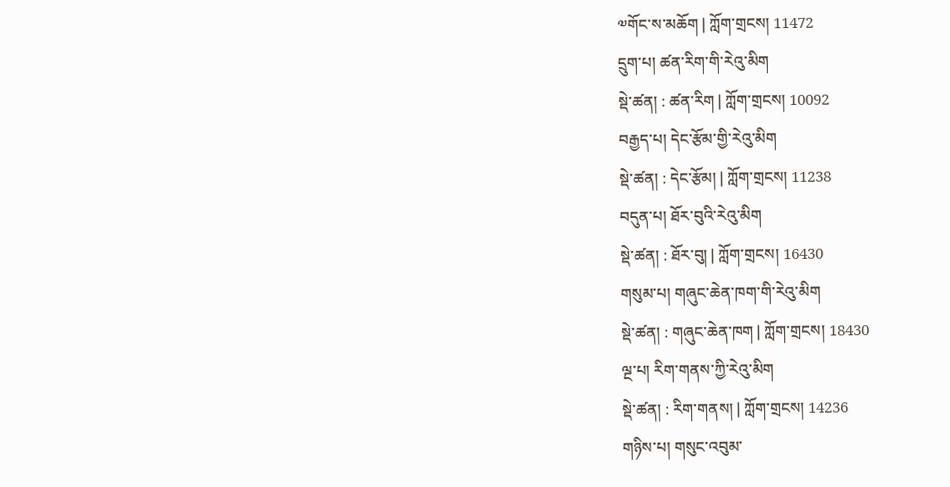༧གོང་ས་མཆོག | ཀློག་གྲངས། 11472
དྲུག་པ། ཚན་རིག་གི་རེའུ་མིག
སྡེ་ཚན། : ཚན་རིག | ཀློག་གྲངས། 10092
བརྒྱད་པ། དེང་རྩོམ་གྱི་རེའུ་མིག
སྡེ་ཚན། : དེང་རྩོམ། | ཀློག་གྲངས། 11238
བདུན་པ། ཐོར་བུའི་རེའུ་མིག
སྡེ་ཚན། : ཐོར་བུ། | ཀློག་གྲངས། 16430
གསུམ་པ། གཞུང་ཆེན་ཁག་གི་རེའུ་མིག
སྡེ་ཚན། : གཞུང་ཆེན་ཁག | ཀློག་གྲངས། 18430
ལྔ་པ། རིག་གནས་ཀྱི་རེའུ་མིག
སྡེ་ཚན། : རིག་གནས། | ཀློག་གྲངས། 14236
གཉིས་པ། གསུང་འབུམ་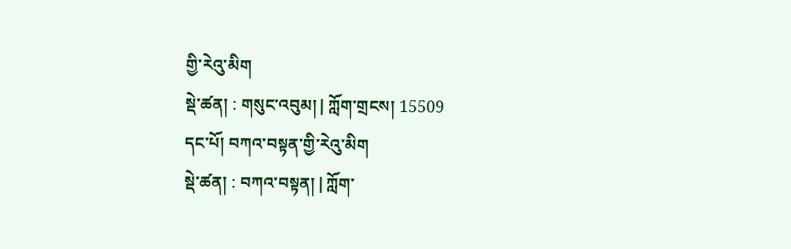གྱི་རེའུ་མིག
སྡེ་ཚན། : གསུང་འབུམ། | ཀློག་གྲངས། 15509
དང་པོ། བཀའ་བསྟན་གྱི་རེའུ་མིག
སྡེ་ཚན། : བཀའ་བསྟན། | ཀློག་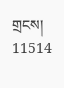གྲངས། 11514